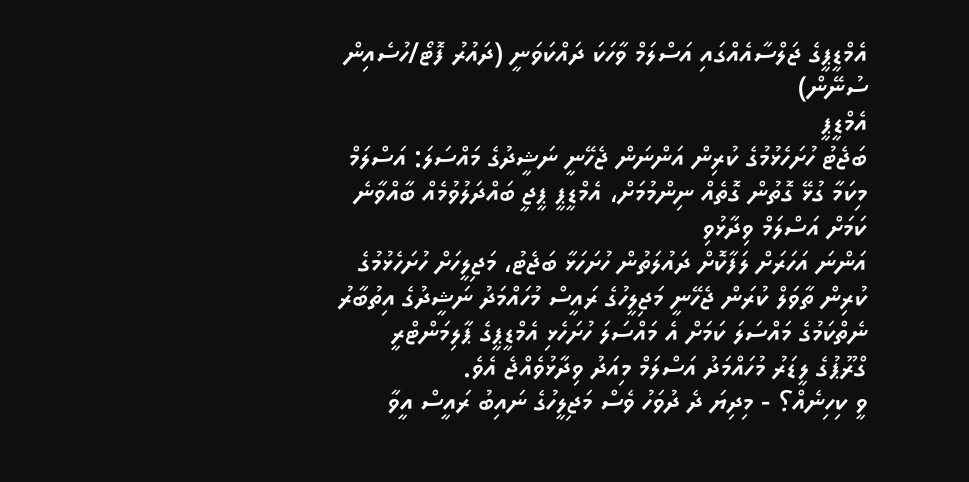އެމްޑީޕީގެ ޖަލްސާއެއްގައި އަސްލަމް ވާހަކަ ދައްކަވަނީ (ދައުރު ފޮޓޯ/ހުސެއިން ސުނޭން)
އެމްޑީޕީ
ބަޖެޓު ހުށަހެޅުމުގެ ކުރިން އަންނަން ޖެހޭނީ ނަޝީދުގެ މައްސަލަ: އަސްލަމް
މިކަމާ ގުޅޭ ގޮތުން ގޮތެއް ނިންމުމަށް، އެމްޑީޕީ ޕީޖީ ބައްދަލުވުމެއް ބާއްވާނެ ކަމަށް އަސްލަމް ވިދާޅުވި
އަންނަ އަހަރަށް ލަފާކޮށް ދައުލަތުން ހުށަހަޅާ ބަޖެޓު، މަޖިލީހަށް ހުށަހެޅުމުގެ ކުރިން ތާވަލް ކުރަން ޖެހޭނީ މަޖިލީހުގެ ރައީސް މުހައްމަދު ނަޝީދުގެ އިތުބާރު ނެތްކަމުގެ މައްސަލަ ކަމަށް އެ މައްސަލަ ހުށަހެޅި އެމްޑީޕީގެ ޕާލިމަންޓްރީ ގްރޫޕުގެ ލީޑަރު މުހައްމަދު އަސްލަމް މިއަދު ވިދާޅުވެއްޖެ އެވެ.
ވީ ކިހިނެއް؟ - މިދިޔަ ދެ ދުވަހު ވެސް މަޖިލީހުގެ ނައިބު ރައީސް އީވާ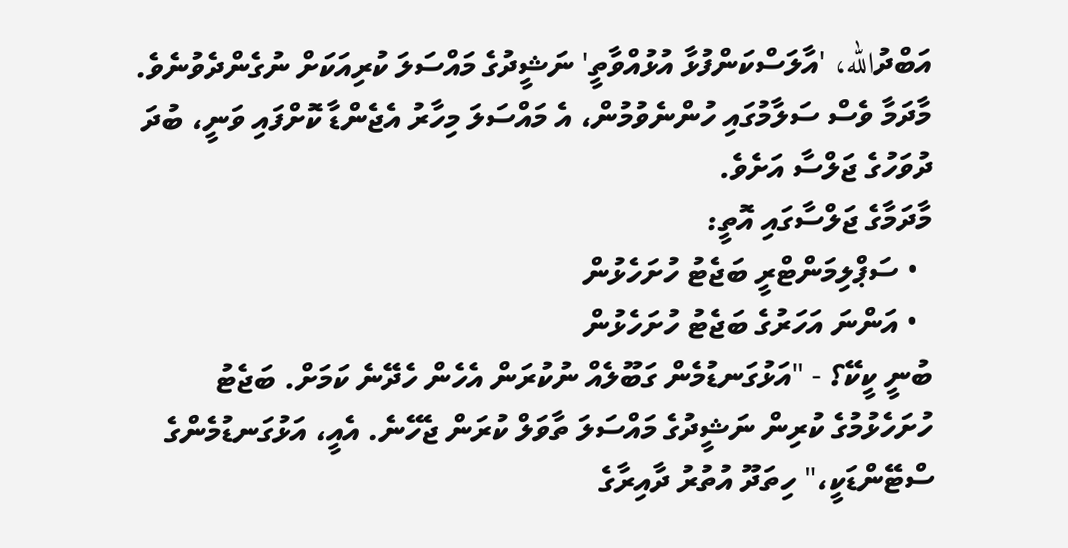އަބްދުالله، 'އާލަސްކަންފުޅާ އުޅުއްވާތީ' ނަޝީދުގެ މައްސަލަ ކުރިއަކަށް ނުގެންދެވުނެވެ. މާދަމާ ވެސް ސަލާމުގައި ހުންނެވުމުން، އެ މައްސަލަ މިހާރު އެޖެންޑާ ކޮށްފައި ވަނީ، ބުދަ ދުވަހުގެ ޖަލްސާ އަށެވެ.
މާދަމާގެ ޖަލްސާގައި އޮތީ:
  • ސަޕްލިމަންޓްރީ ބަޖެޓު ހުށަހެޅުން
  • އަންނަ އަހަރުގެ ބަޖެޓު ހުށަހެޅުން
ބުނީ ކީކޭ؟ - "އަޅުގަނޑުމެން ގަބޫލެއް ނުކުރަން އެހެން ހެދޭނެ ކަމަށް. ބަޖެޓު ހުށަހެޅުމުގެ ކުރިން ނަޝީދުގެ މައްސަލަ ތާވަލް ކުރަން ޖެހޭނެ. އެއީ، އަޅުގަނޑުމެންގެ ސްޓޭންޑަކީ،" ހިތަދޫ އުތުރު ދާއިރާގެ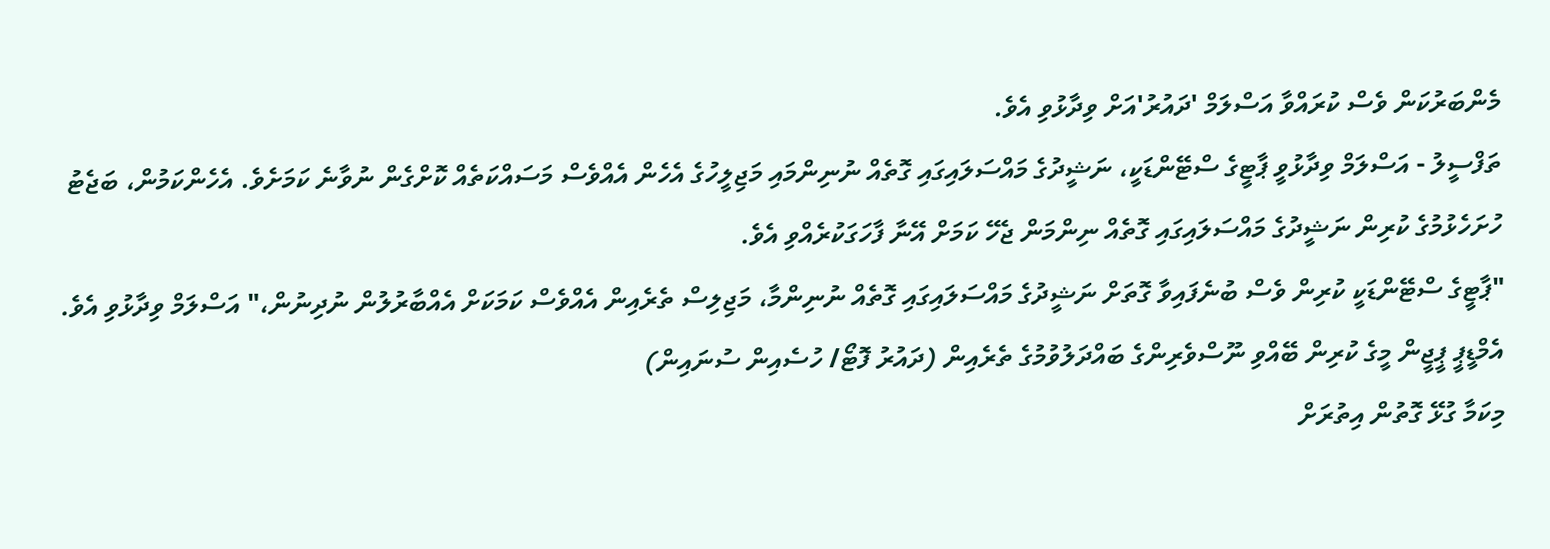މެންބަރުކަން ވެސް ކުރައްވާ އަސްލަމް 'ދައުރު'އަށް ވިދާޅުވި އެވެ.
ތަފްސީލު - އަސްލަމް ވިދާޅުވީ ޕާޓީގެ ސްޓޭންޑަކީ، ނަޝީދުގެ މައްސަލައިގައި ގޮތެއް ނުނިންމައި މަޖިލީހުގެ އެހެން އެއްވެސް މަސައްކަތެއް ކޮށްގެން ނުވާނެ ކަމަށެވެ. އެހެންކަމުން، ބަޖެޓު ހުށަހެޅުމުގެ ކުރިން ނަޝީދުގެ މައްސަލައިގައި ގޮތެއް ނިންމަން ޖެހޭ ކަމަށް އޭނާ ފާހަގަކުރެއްވި އެވެ.
"ޕާޓީގެ ސްޓޭންޑަކީ ކުރިން ވެސް ބުނެފައިވާ ގޮތަށް ނަޝީދުގެ މައްސަލައިގައި ގޮތެއް ނުނިންމާ، މަޖިލިސް ތެރެއިން އެއްވެސް ކަމަކަށް އެއްބާރުލުން ނުދިނުން،" އަސްލަމް ވިދާޅުވި އެވެ.
އެމްޑީޕީ ޕީޖީން މީގެ ކުރިން ބޭއްވި ނޫސްވެރިންގެ ބައްދަލުވުމުގެ ތެރެއިން (ދައުރު ފޮޓޯ/ ހުސެއިން ސުނައިން)
މިކަމާ ގުޅޭ ގޮތުން އިތުރަށް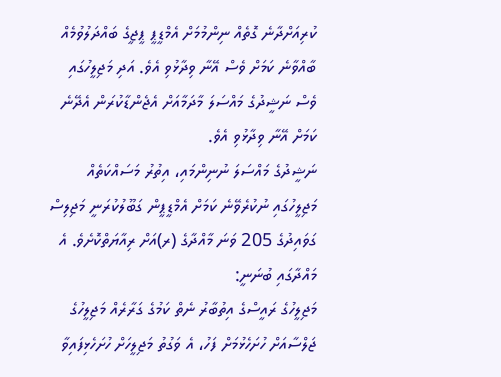ކުރިއަށްދާނެ ގޮތެއް ނިންމުމަށް އެމްޑީޕީ ޕީޖީގެ ބައްދަލުވުމެއް ބާއްވާނެ ކަމަށް ވެސް އޭނާ ވިދާޅުވި އެވެ. އަދި މަޖިލީހުގައި ވެސް ނަޝީދުގެ މައްސަލަ މާދަމާއަށް އެޖެންޑާކުރަން އެދޭނެ ކަމަށް އޭނާ ވިދާޅުވި އެވެ.
ނަޝީދުގެ މައްސަލަ ނުނިންމައި، އިތުރު މަސައްކަތެއް މަޖިލީހުގައި ނުކުރެވޭނެ ކަމަށް އެމްޑީޕީން ގަބޫލުކުރަނީ މަޖިލިސް ގަވައިދުގެ 205 ވަނަ މާއްދާގެ (ރ)އަށް ރިއާޔަތްކޮށެވެ. އެ މައްދާގައި ބުނަނީ:
މަޖިލީހުގެ ރައީސްގެ އިތުބާރު ނެތް ކަމުގެ ގަރާރެއް މަޖިލީހުގެ ޖަލްސާއަށް ހުށަހެޅުމަށް ފަހު، އެ ވަގުތު މަޖިލީހަށް ހުށަހެޅިފައިވާ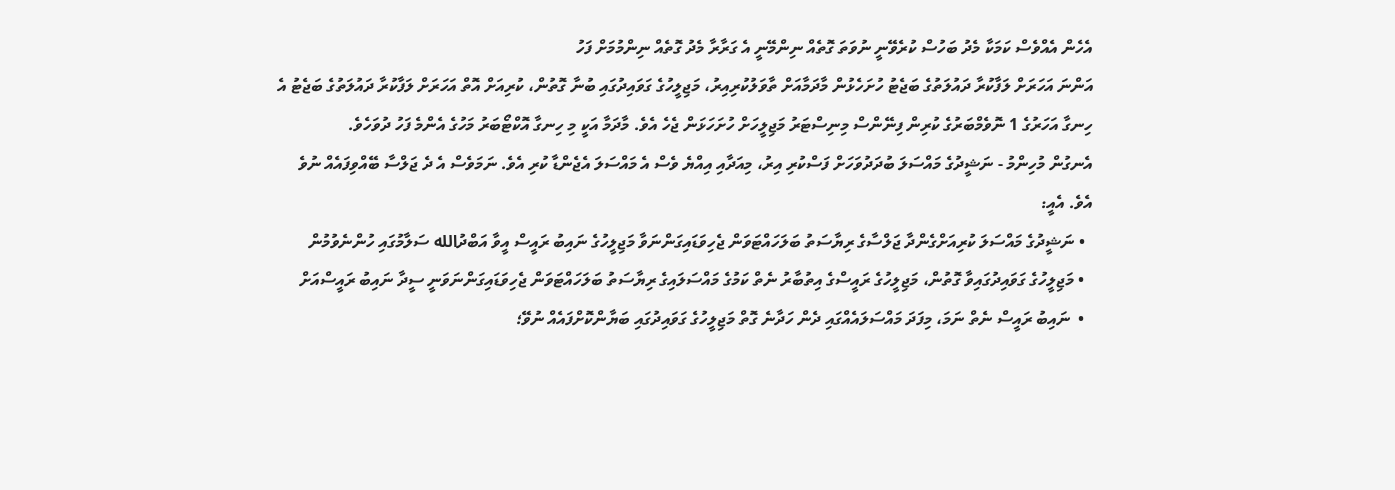އެހެން އެއްވެސް ކަމަކާ މެދު ބަހުސް ކުރެވޭނީ ނުވަތަ ގޮތެއް ނިންމޭނީ އެ ގަރާރާ މެދު ގޮތެއް ނިންމުމަށް ފަހު
އަންނަ އަހަރަށް ލަފާކުރާ ދައުލަތުގެ ބަޖެޓު ހުށަހެޅުން މާދަމާއަށް ތާވަލުކުރިއިރު، މަޖިލީހުގެ ގަވައިދުގައި ބުނާ ގޮތުން، ކުރިއަށް އޮތް އަހަރަށް ލަފާކުރާ ދައުލަތުގެ ބަޖެޓު އެ ހިނގާ އަހަރުގެ 1 ނޮވެމްބަރުގެ ކުރިން ފިނޭންސް މިނިސްޓަރު މަޖިލީހަށް ހުށަހަޅަން ޖެހެ އެވެ. މާދަމާ އަކީ މި ހިނގާ އޮކްޓޯބަރު މަހުގެ އެންމެ ފަހު ދުވަހެވެ.
އެނގުން މުހިންމު - ނަޝީދުގެ މައްސަލަ ބުދަދުވަހަށް ފަސްކުރި އިރު، މިއަދާއި އިއްޔެ ވެސް އެ މައްސަލަ އެޖެންޑާ ކުރި އެވެ. ނަމަވެސް އެ ދެ ޖަލްސާ ބޭއްވިފައެއް ނުވެ އެވެ. އެއީ:
  • ނަޝީދުގެ މައްސަލަ ކުރިއަށްގެންދާ ޖަލްސާގެ ރިޔާސަތު ބަލަހައްޓަވަން ޖެހިވަޑައިގަންނަވާ މަޖިލީހުގެ ނައިބު ރައީސް އީވާ އަބްދުالله ސަލާމުގައި ހުންނެވުމުން
  • މަޖިލީހުގެ ގަވައިދުގައިވާ ގޮތުން، މަޖިލީހުގެ ރައީސްގެ އިތުބާރު ނެތް ކަމުގެ މައްސަލައިގެ ރިޔާސަތު ބަލަހައްޓަވަން ޖެހިވަޑައިގަންނަވަނީ ސީދާ ނައިބު ރައީސްއަށް
  •  ނައިބު ރައީސް ނެތް ނަމަ، މިފަދަ މައްސަލައެއްގައި ދެން ހަދާނެ ގޮތް މަޖިލީހުގެ ގަވައިދުގައި ބަޔާންކޮށްފައެއް ނުވޭ؛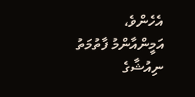އެހެންވެ، އަމީންއާންމު ފާތުމަތު ނިއުޝާގެ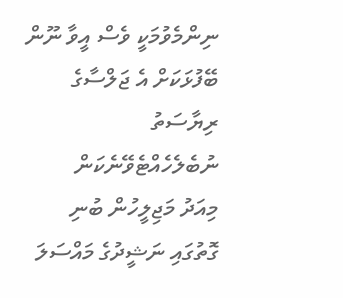ނިންމެވުމަކީ ވެސް އީވާ ނޫން ބޭފުޅަކަށް އެ ޖަލްސާގެ ރިޔާސަތު ނުބެލެހެއްޓެވޭނެކަން
މިއަދު މަޖިލީހުން ބުނި ގޮތުގައި ނަޝީދުގެ މައްސަލަ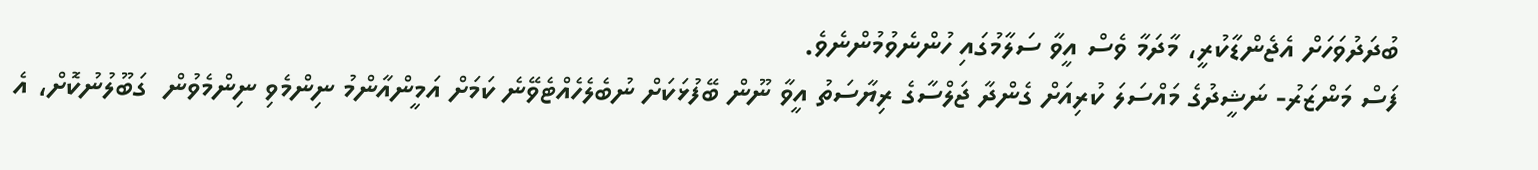ބުދަދުވަހަށް އެޖެންޑާކުރީ، މާދަމާ ވެސް އީވާ ސަލާމުގައި ހުންނެވުމުންނެވެ.
ފަސް މަންޒަރު- ނަޝީދުގެ މައްސަލަ ކުރިއަށް ގެންދާ ޖަލްސާގެ ރިޔާސަތު އީވާ ނޫން ބޭފުޅަކަށް ނުބެލެހެއްޓެވޭނެ ކަމަށް އަމީންއާންމު ނިންމެވި ނިންމެވުން  ގަބޫލުނުކޮށް، އެ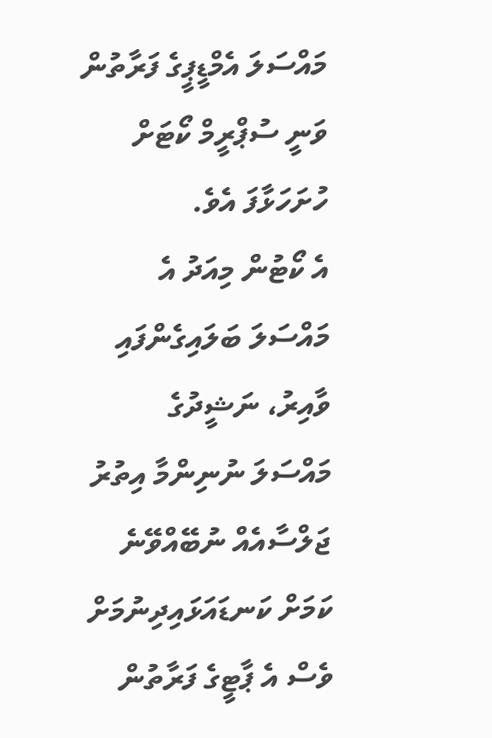މައްސަލަ އެމްޑީޕީގެ ފަރާތުން ވަނީ ސުޕްރީމް ކޯޓަށް ހުށަހަޅާފަ އެވެ.
އެ ކޯޓުން މިއަދު އެ މައްސަލަ ބަލައިގެންފައި ވާއިރު، ނަޝީދުގެ މައްސަލަ ނުނިންމާ އިތުރު ޖަލްސާއެއް ނުބޭއްވޭނެ ކަމަށް ކަނޑައަޅައިދިނުމަށް ވެސް އެ ޕާޓީގެ ފަރާތުން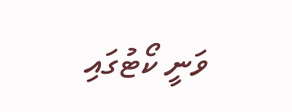ވަނީ ކޯޓުގައި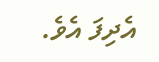އެދިފަ އެވެ.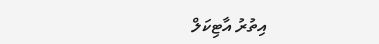އިތުރު އާޓިކަލް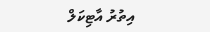އިތުރު އާޓިކަލް